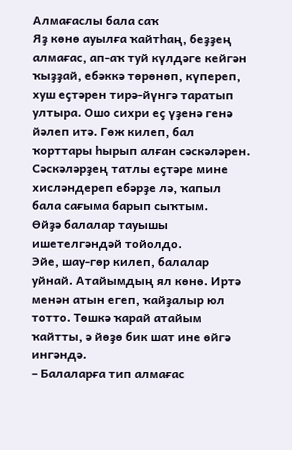Алмағаслы бала саҡ
Яҙ көнө ауылға ҡайтһаң, беҙҙең алмағас, ап-аҡ туй күлдәге кейгән ҡыҙҙай, ебәккә төрөнөп, күпереп, хуш еҫтәрен тирә-йүнгә таратып ултыра. Ошо сихри еҫ үҙенә генә йәлеп итә. Гөж килеп, бал ҡорттары һырып алған сәскәләрен. Сәскәләрҙең татлы еҫтәре мине хисләндереп ебәрҙе лә, ҡапыл бала сағыма барып сыҡтым.
Өйҙә балалар тауышы ишетелгәндәй тойолдо.
Эйе, шау-гөр килеп, балалар уйнай. Атайымдың ял көнө. Иртә менән атын егеп, ҡайҙалыр юл тотто. Төшкә ҡарай атайым ҡайтты, ә йөҙө бик шат ине өйгә ингәндә.
– Балаларға тип алмағас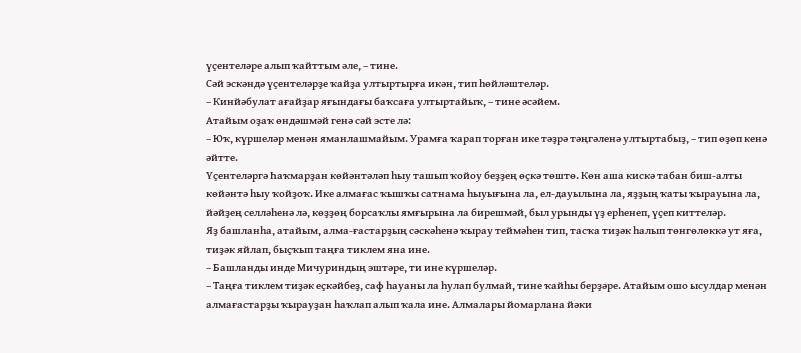үҫентеләре алып ҡайттым әле, – тине.
Сәй эскәндә үҫентеләрҙе ҡайҙа ултыртырға икән, тип һөйләштеләр.
– Кинйәбулат ағайҙар яғындағы баҡсаға ултыртайыҡ, – тине әсәйем.
Атайым оҙаҡ өндәшмәй генә сәй эсте лә:
– Юҡ, күршеләр менән яманлашмайым. Урамға ҡарап торған ике тәҙрә тәңгәленә ултыртабыҙ, – тип өҙөп кенә әйтте.
Үҫентеләргә Һаҡмарҙан көйәнтәләп һыу ташып ҡойоу беҙҙең өҫкә төштө. Көн аша кискә табан биш-алты көйәнтә һыу ҡойҙоҡ. Ике алмағас ҡышҡы сатнама һыуығына ла, ел-дауылына ла, яҙҙың ҡаты ҡырауына ла, йәйҙең селләһенә лә, көҙҙөң борсаҡлы ямғырына ла бирешмәй, был урынды үҙ ерһенеп, үҫеп киттеләр.
Яҙ башланһа, атайым, алма-ғастарҙың сәскәһенә ҡырау теймәһен тип, тасҡа тиҙәк һалып төнгөлөккә ут яға, тиҙәк яйлап, быҫҡып таңға тиклем яна ине.
– Башланды инде Мичуриндың эштәре, ти ине күршеләр.
– Таңға тиклем тиҙәк еҫкәйбеҙ, саф һауаны ла һулап булмай, тине ҡайһы берҙәре. Атайым ошо ысулдар менән алмағастарҙы ҡырауҙан һаҡлап алып ҡала ине. Алмалары йомарлана йәки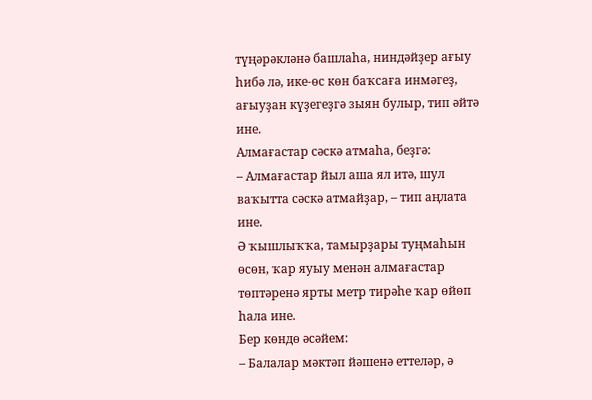түңәрәкләнә башлаһа, ниндәйҙер ағыу һибә лә, ике-өс көн баҡсаға инмәгеҙ, ағыуҙан күҙегеҙгә зыян булыр, тип әйтә ине.
Алмағастар сәскә атмаһа, беҙгә:
– Алмағастар йыл аша ял итә, шул ваҡытта сәскә атмайҙар, – тип аңлата ине.
Ә ҡышлыҡҡа, тамырҙары туңмаһын өсөн, ҡар яуыу менән алмағастар төптәренә ярты метр тирәһе ҡар өйөп һала ине.
Бер көндө әсәйем:
– Балалар мәктәп йәшенә еттеләр, ә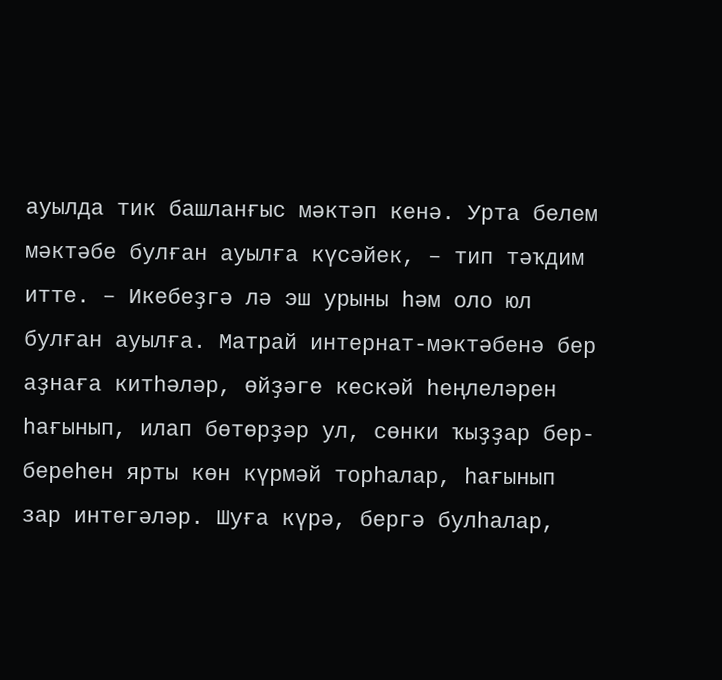ауылда тик башланғыс мәктәп кенә. Урта белем мәктәбе булған ауылға күсәйек, – тип тәҡдим итте. – Икебеҙгә лә эш урыны һәм оло юл булған ауылға. Матрай интернат-мәктәбенә бер аҙнаға китһәләр, өйҙәге кескәй һеңлеләрен һағынып, илап бөтөрҙәр ул, сөнки ҡыҙҙар бер-береһен ярты көн күрмәй торһалар, һағынып зар интегәләр. Шуға күрә, бергә булһалар,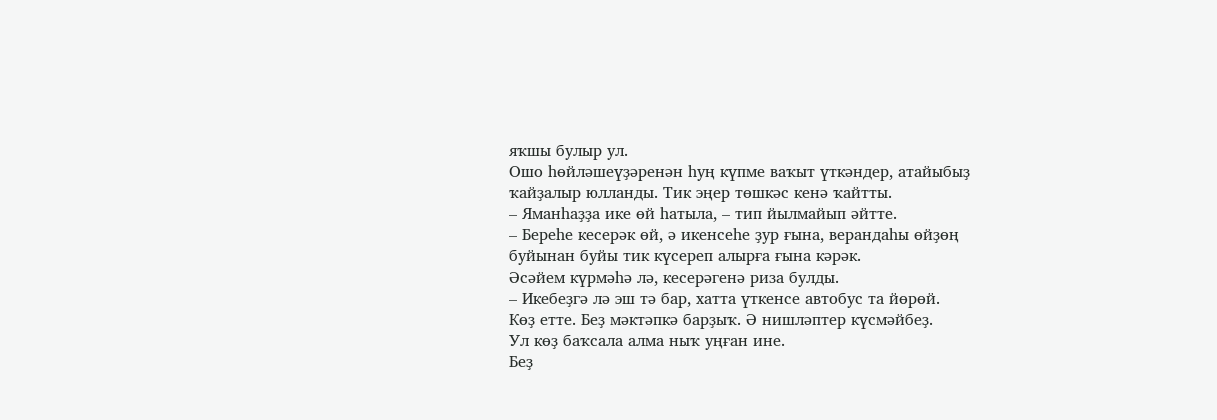яҡшы булыр ул.
Ошо һөйләшеүҙәренән һуң күпме ваҡыт үткәндер, атайыбыҙ ҡайҙалыр юлланды. Тик эңер төшкәс кенә ҡайтты.
– Яманһаҙҙа ике өй һатыла, – тип йылмайып әйтте.
– Береһе кесерәк өй, ә икенсеһе ҙур ғына, верандаһы өйҙөң буйынан буйы тик күсереп алырға ғына кәрәк.
Әсәйем күрмәһә лә, кесерәгенә риза булды.
– Икебеҙгә лә эш тә бар, хатта үткенсе автобус та йөрөй.
Көҙ етте. Беҙ мәктәпкә барҙыҡ. Ә нишләптер күсмәйбеҙ.
Ул көҙ баҡсала алма ныҡ уңған ине.
Беҙ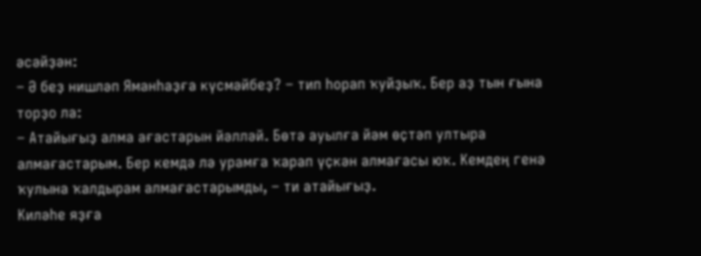әсәйҙән:
– Ә беҙ нишләп Яманһаҙға күсмәйбеҙ? – тип һорап ҡуйҙыҡ. Бер аҙ тын ғына торҙо ла:
– Атайығыҙ алма ағастарын йәлләй. Бөтә ауылға йәм өҫтәп ултыра алмағастарым. Бер кемдә лә урамға ҡарап үҫкән алмағасы юҡ. Кемдең генә ҡулына ҡалдырам алмағастарымды, – ти атайығыҙ.
Киләһе яҙға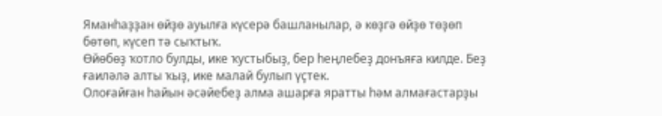Яманһаҙҙан өйҙө ауылға күсерә башланылар, ә көҙгә өйҙө төҙөп бөтөп, күсеп тә сыҡтыҡ.
Өйөбөҙ ҡотло булды, ике ҡустыбыҙ, бер һеңлебеҙ донъяға килде. Беҙ ғаиләлә алты ҡыҙ, ике малай булып үҫтек.
Олоғайған һайын әсәйебеҙ алма ашарға яратты һәм алмағастарҙы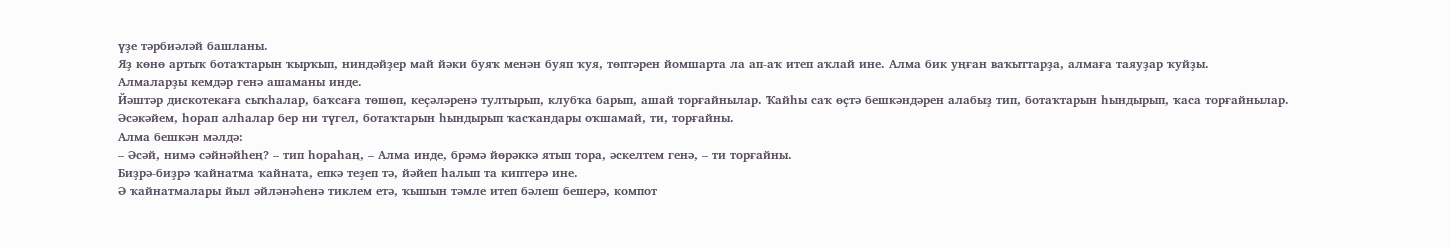үҙе тәрбиәләй башланы.
Яҙ көнө артыҡ ботаҡтарын ҡырҡып, ниндәйҙер май йәки буяҡ менән буяп ҡуя, төптәрен йомшарта ла ап-аҡ итеп аҡлай ине. Алма бик уңған ваҡыттарҙа, алмаға таяуҙар ҡуйҙы.
Алмаларҙы кемдәр генә ашаманы инде.
Йәштәр дискотекаға сыҡһалар, баҡсаға төшөп, кеҫәләренә тултырып, клубҡа барып, ашай торғайнылар. Ҡайһы саҡ өҫтә бешкәндәрен алабыҙ тип, ботаҡтарын һындырып, ҡаса торғайнылар.
Әсәкәйем, һорап алһалар бер ни түгел, ботаҡтарын һындырып ҡасҡандары оҡшамай, ти, торғайны.
Алма бешкән мәлдә:
– Әсәй, нимә сәйнәйһең? – тип һораһаң, – Алма инде, брәмә йөрәккә ятып тора, әскелтем генә, – ти торғайны.
Биҙрә-биҙрә ҡайнатма ҡайната, епкә теҙеп тә, йәйеп һалып та киптерә ине.
Ә ҡайнатмалары йыл әйләнәһенә тиклем етә, ҡышын тәмле итеп бәлеш бешерә, компот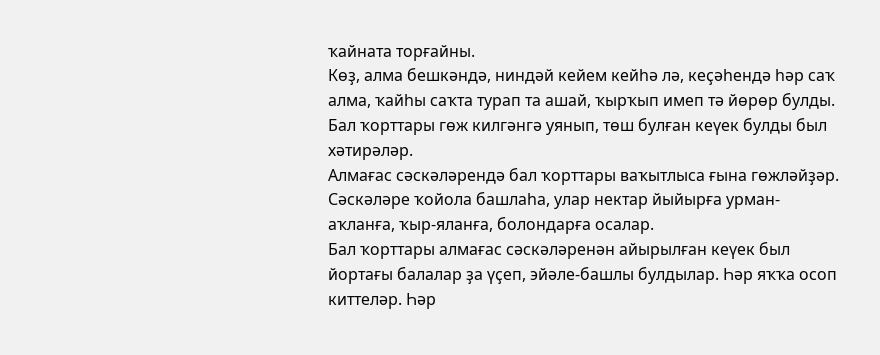ҡайната торғайны.
Көҙ, алма бешкәндә, ниндәй кейем кейһә лә, кеҫәһендә һәр саҡ алма, ҡайһы саҡта турап та ашай, ҡырҡып имеп тә йөрөр булды.
Бал ҡорттары гөж килгәнгә уянып, төш булған кеүек булды был хәтирәләр.
Алмағас сәскәләрендә бал ҡорттары ваҡытлыса ғына гөжләйҙәр. Сәскәләре ҡойола башлаһа, улар нектар йыйырға урман-аҡланға, ҡыр-яланға, болондарға осалар.
Бал ҡорттары алмағас сәскәләренән айырылған кеүек был йортағы балалар ҙа үҫеп, эйәле-башлы булдылар. Һәр яҡҡа осоп киттеләр. Һәр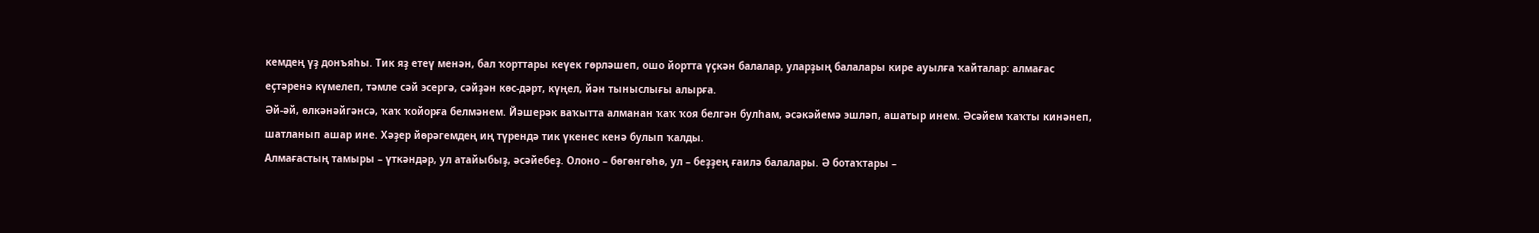кемдең үҙ донъяһы. Тик яҙ етеү менән, бал ҡорттары кеүек гөрләшеп, ошо йортта үҫкән балалар, уларҙың балалары кире ауылға ҡайталар: алмағас еҫтәренә күмелеп, тәмле сәй эсергә, сәйҙән көс-дәрт, күңел, йән тыныслығы алырға.
Әй-әй, өлкәнәйгәнсә, ҡаҡ ҡойорға белмәнем. Йәшерәк ваҡытта алманан ҡаҡ ҡоя белгән булһам, әсәкәйемә эшләп, ашатыр инем. Әсәйем ҡаҡты кинәнеп, шатланып ашар ине. Хәҙер йөрәгемдең иң түрендә тик үкенес кенә булып ҡалды.
Алмағастың тамыры – үткәндәр, ул атайыбыҙ, әсәйебеҙ. Олоно – бөгөнгөһө, ул – беҙҙең ғаилә балалары. Ә ботаҡтары –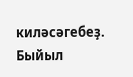киләсәгебеҙ.
Быйыл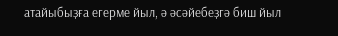атайыбыҙға егерме йыл, ә әсәйебеҙгә биш йыл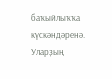баҡыйлыҡҡа күскәндәренә. Уларҙың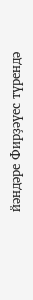йәндәре Фирҙәүес түрендә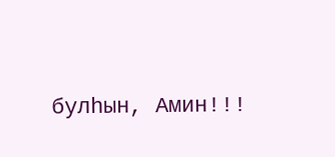булһын, Амин!!!